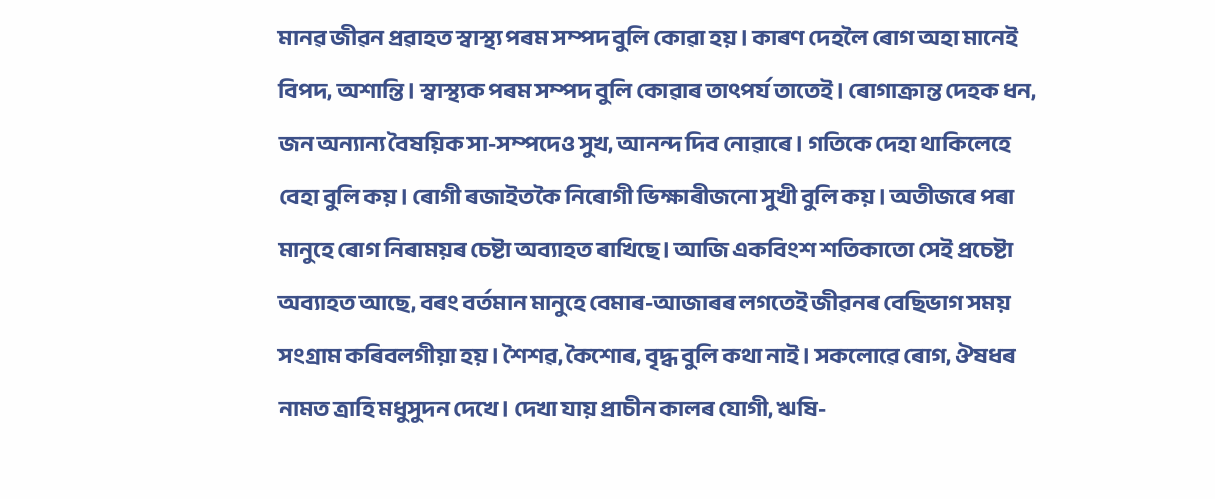মানৱ জীৱন প্ৰৱাহত স্বাস্থ্য পৰম সম্পদ বুলি কোৱা হয়। কাৰণ দেহলৈ ৰোগ অহা মানেই বিপদ, অশান্তি। স্বাস্থ্যক পৰম সম্পদ বুলি কোৱাৰ তাৎপৰ্য তাতেই। ৰোগাক্ৰান্ত দেহক ধন, জন অন্যান্য বৈষয়িক সা-সম্পদেও সুখ, আনন্দ দিব নোৱাৰে। গতিকে দেহা থাকিলেহে বেহা বুলি কয়। ৰোগী ৰজাইতকৈ নিৰোগী ভিক্ষাৰীজনো সুখী বুলি কয়। অতীজৰে পৰা মানুহে ৰোগ নিৰাময়ৰ চেষ্টা অব্যাহত ৰাখিছে। আজি একবিংশ শতিকাতো সেই প্ৰচেষ্টা অব্যাহত আছে, বৰং বৰ্তমান মানুহে বেমাৰ-আজাৰৰ লগতেই জীৱনৰ বেছিভাগ সময় সংগ্ৰাম কৰিবলগীয়া হয়। শৈশৱ, কৈশোৰ, বৃদ্ধ বুলি কথা নাই। সকলোৱে ৰোগ, ঔষধৰ নামত ত্ৰাহি মধুসুদন দেখে। দেখা যায় প্ৰাচীন কালৰ যোগী, ঋষি-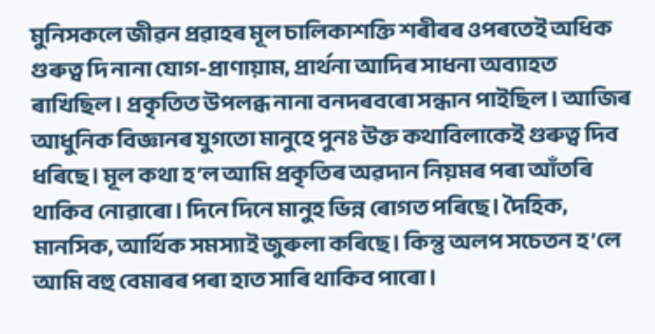মুনিসকলে জীৱন প্ৰৱাহৰ মূল চালিকাশক্তি শৰীৰৰ ওপৰতেই অধিক গুৰুত্ব দি নানা যোগ-প্ৰাণায়াম, প্ৰাৰ্থনা আদিৰ সাধনা অব্যাহত ৰাখিছিল। প্ৰকৃতিত উপলব্ধ নানা বনদৰবৰো সন্ধান পাইছিল। আজিৰ আধুনিক বিজ্ঞানৰ যুগতো মানুহে পুনঃ উক্ত কথাবিলাকেই গুৰুত্ব দিব ধৰিছে। মূল কথা হ’ল আমি প্ৰকৃতিৰ অৱদান নিয়মৰ পৰা আঁতৰি থাকিব নোৱাৰো। দিনে দিনে মানুহ ভিন্ন ৰোগত পৰিছে। দৈহিক, মানসিক, আৰ্থিক সমস্যাই জুৰুলা কৰিছে। কিন্তু অলপ সচেতন হ’লে আমি বহু বেমাৰৰ পৰা হাত সাৰি থাকিব পাৰো।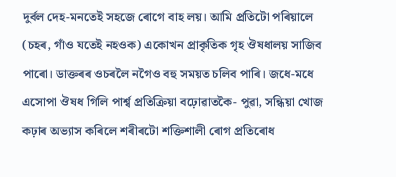দুৰ্বল দেহ-মনতেই সহজে ৰোগে বাহ লয়। আমি প্ৰতিটো পৰিয়ালে (চহৰ, গাঁও যতেই নহওক) একোখন প্ৰাকৃতিক গৃহ ঔষধালয় সাজিব পাৰো। ডাক্তৰৰ ওচৰলৈ নগৈও বহু সময়ত চলিব পাৰি। জধে-মধে এসোপা ঔষধ গিলি পাৰ্শ্ব প্ৰতিক্ৰিয়া বঢ়োৱাতকৈ- পুৱা, সন্ধিয়া খোজ কঢ়াৰ অভ্যাস কৰিলে শৰীৰটো শক্তিশালী ৰোগ প্ৰতিৰোধ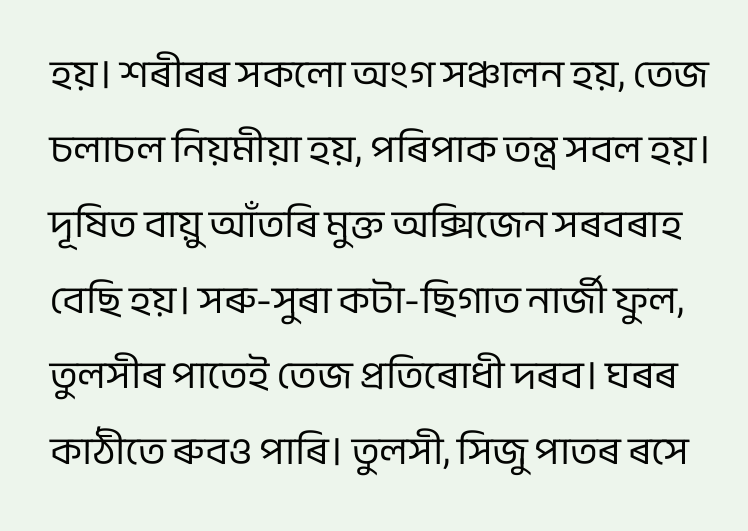হয়। শৰীৰৰ সকলো অংগ সঞ্চালন হয়, তেজ চলাচল নিয়মীয়া হয়, পৰিপাক তন্ত্ৰ সবল হয়। দূষিত বায়ু আঁতৰি মুক্ত অক্সিজেন সৰবৰাহ বেছি হয়। সৰু-সুৰা কটা-ছিগাত নাৰ্জী ফুল, তুলসীৰ পাতেই তেজ প্ৰতিৰোধী দৰব। ঘৰৰ কাঠীতে ৰুবও পাৰি। তুলসী, সিজু পাতৰ ৰসে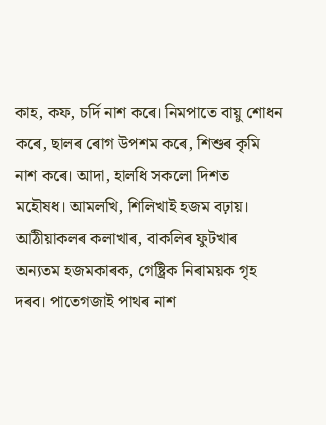কাহ, কফ, চৰ্দি নাশ কৰে। নিমপাতে বায়ু শোধন কৰে, ছালৰ ৰোগ উপশম কৰে, শিশুৰ কৃমি নাশ কৰে। আদা, হালধি সকলো দিশত মহৌষধ। আমলখি, শিলিখাই হজম বঢ়ায়। আঠীয়াকলৰ কলাখাৰ, বাকলিৰ ফুটখাৰ অন্যতম হজমকাৰক, গেষ্ট্ৰিক নিৰাময়ক গৃহ দৰব। পাতেগজাই পাথৰ নাশ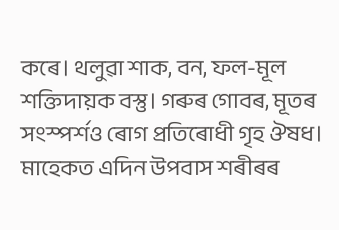কৰে। থলুৱা শাক, বন, ফল-মূল শক্তিদায়ক বস্তু। গৰুৰ গোবৰ, মূতৰ সংস্পৰ্শও ৰোগ প্ৰতিৰোধী গৃহ ঔষধ। মাহেকত এদিন উপবাস শৰীৰৰ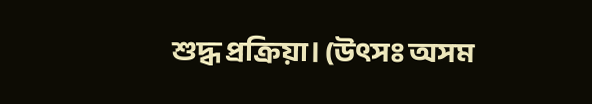শুদ্ধ প্ৰক্ৰিয়া। (উৎসঃ অসম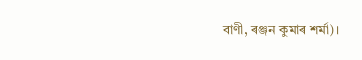বাণী, ৰঞ্জন কুমাৰ শৰ্মা)।